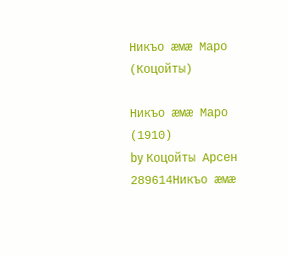Никъо æмæ Маро (Коцойты)

Никъо æмæ Маро (1910)
by Коцойты Арсен
289614Никъо æмæ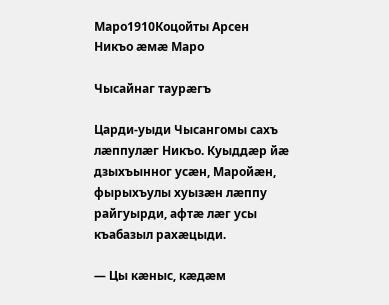Маро1910Коцойты Арсен
Никъо æмæ Маро

Чысайнаг таурæгъ

Царди-уыди Чысангомы сахъ лæппулæг Никъо. Куыддæр йæ дзыхъынног усæн, Маройæн, фырыхъулы хуызæн лæппу райгуырди, афтæ лæг усы къабазыл рахæцыди.

— Цы кæныс, кæдæм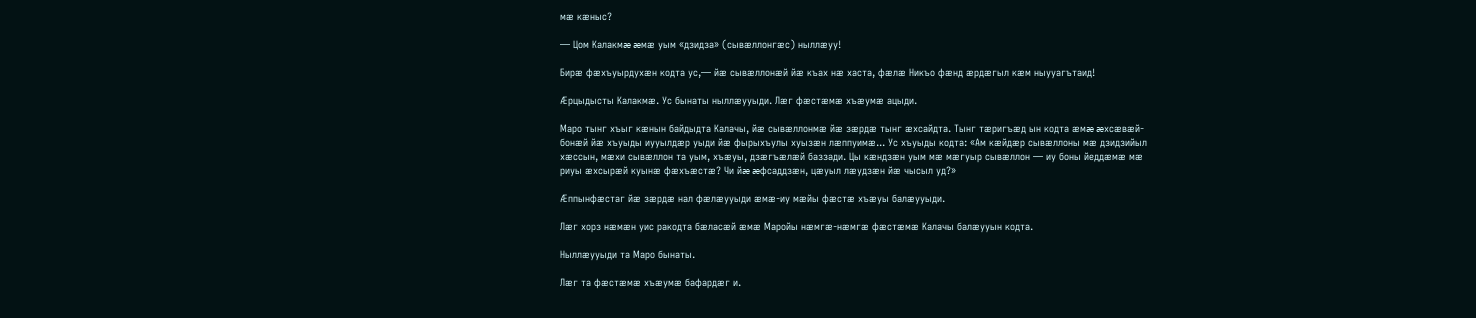мæ кæныс?

— Цом Калакмæ æмæ уым «дзидза» (сывæллонгæс) ныллæуу!

Бирæ фæхъуырдухæн кодта ус,— йæ сывæллонæй йæ къах нæ хаста, фæлæ Никъо фæнд æрдæгыл кæм ныууагътаид!

Æрцыдысты Калакмæ. Ус бынаты ныллæууыди. Лæг фæстæмæ хъæумæ ацыди.

Маро тынг хъыг кæнын байдыдта Калачы, йæ сывæллонмæ йæ зæрдæ тынг æхсайдта. Тынг тæригъæд ын кодта æмæ æхсæвæй-бонæй йæ хъуыды иууылдæр уыди йæ фырыхъулы хуызæн лæппуимæ... Ус хъуыды кодта: «Ам кæйдæр сывæллоны мæ дзидзийыл хæссын, мæхи сывæллон та уым, хъæуы, дзæгъæлæй баззади. Цы кæндзæн уым мæ мæгуыр сывæллон — иу боны йеддæмæ мæ риуы æхсырæй куынæ фæхъæстæ? Чи йæ æфсаддзæн, цæуыл лæудзæн йæ чысыл уд?»

Æппынфæстаг йæ зæрдæ нал фæлæууыди æмæ-иу мæйы фæстæ хъæуы балæууыди.

Лæг хорз нæмæн уис ракодта бæласæй æмæ Маройы нæмгæ-нæмгæ фæстæмæ Калачы балæууын кодта.

Ныллæууыди та Маро бынаты.

Лæг та фæстæмæ хъæумæ бафардæг и.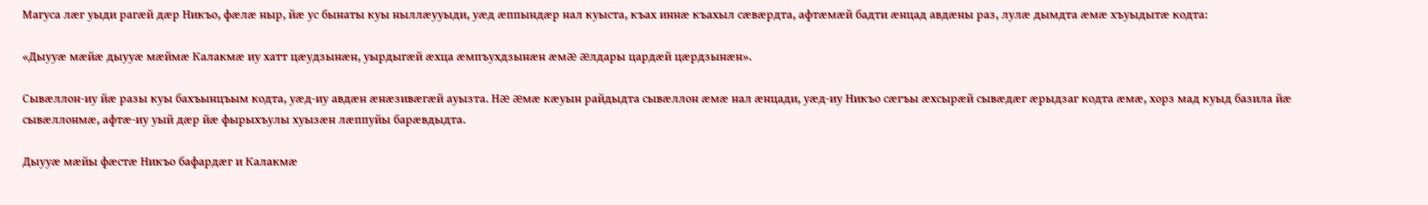Магуса лæг уыди рагæй дæр Никъо, фæлæ ныр, йæ ус бынаты куы ныллæууыди, уæд æппындæр нал куыста, къах иннæ къахыл сæвæрдта, афтæмæй бадти æнцад авдæны раз, лулæ дымдта æмæ хъуыдытæ кодта:

«Дыууæ мæйæ дыууæ мæймæ Калакмæ иу хатт цæудзынæн, уырдыгæй æхца æмпъухдзынæн æмæ æлдары цардæй цæрдзынæн».

Сывæллон-иу йæ разы куы бахъынцъым кодта, уæд-иу авдæн æнæзивæгæй ауызта. Нæ æмæ кæуын райдыдта сывæллон æмæ нал æнцади, уæд-иу Никъо сæгъы æхсырæй сывæдæг æрыдзаг кодта æмæ, хорз мад куыд базила йæ сывæллонмæ, афтæ-иу уый дæр йæ фырыхъулы хуызæн лæппуйы барæвдыдта.

Дыууæ мæйы фæстæ Никъо бафардæг и Калакмæ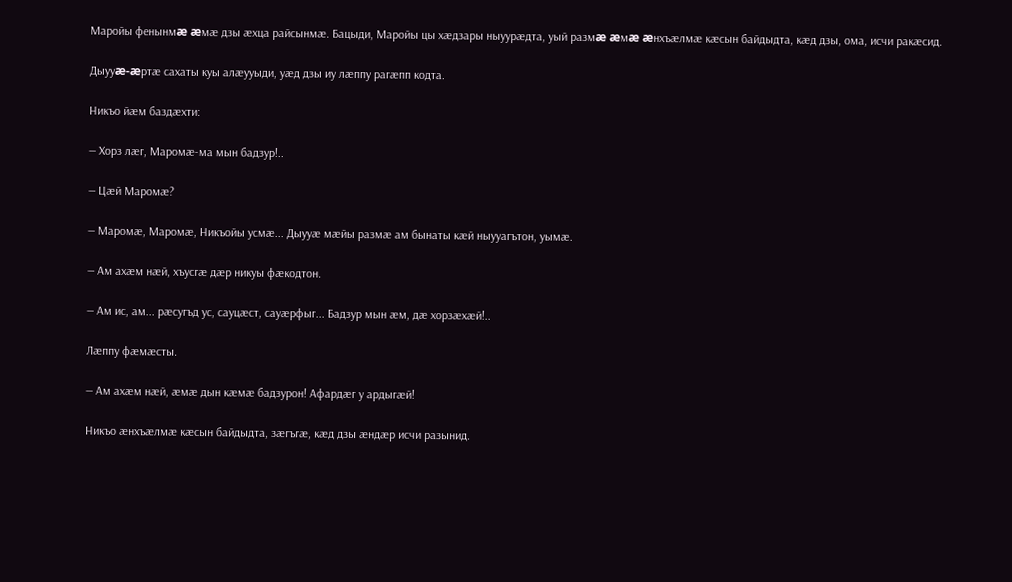Маройы фенынмæ æмæ дзы æхца райсынмæ. Бацыди, Маройы цы хæдзары ныуурæдта, уый размæ æмæ æнхъæлмæ кæсын байдыдта, кæд дзы, ома, исчи ракæсид.

Дыууæ-æртæ сахаты куы алæууыди, уæд дзы иу лæппу рагæпп кодта.

Никъо йæм баздæхти:

— Хорз лæг, Маромæ-ма мын бадзур!..

— Цæй Маромæ?

— Маромæ, Маромæ, Никъойы усмæ... Дыууæ мæйы размæ ам бынаты кæй ныууагътон, уымæ.

— Ам ахæм нæй, хъусгæ дæр никуы фæкодтон.

— Ам ис, ам... рæсугъд ус, сауцæст, сауæрфыг... Бадзур мын æм, дæ хорзæхæй!..

Лæппу фæмæсты.

— Ам ахæм нæй, æмæ дын кæмæ бадзурон! Афардæг у ардыгæй!

Никъо æнхъæлмæ кæсын байдыдта, зæгъгæ, кæд дзы æндæр исчи разынид.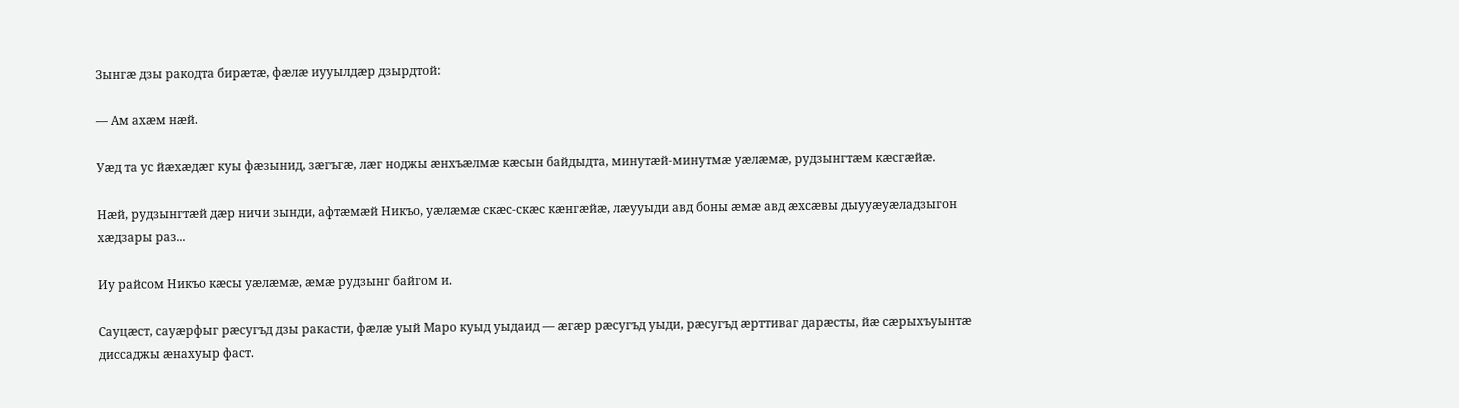Зынгæ дзы ракодта бирæтæ, фæлæ иууылдæр дзырдтой:

— Ам ахæм нæй.

Уæд та ус йæхæдæг куы фæзынид, зæгъгæ, лæг ноджы æнхъæлмæ кæсын байдыдта, минутæй-минутмæ уæлæмæ, рудзынгтæм кæсгæйæ.

Нæй, рудзынгтæй дæр ничи зынди, афтæмæй Никъо, уæлæмæ скæс-скæс кæнгæйæ, лæууыди авд боны æмæ авд æхсæвы дыууæуæладзыгон хæдзары раз...

Иу райсом Никъо кæсы уæлæмæ, æмæ рудзынг байгом и.

Сауцæст, сауæрфыг рæсугъд дзы ракасти, фæлæ уый Маро куыд уыдаид — æгæр рæсугъд уыди, рæсугъд æрттиваг дарæсты, йæ сæрыхъуынтæ диссаджы æнахуыр фаст.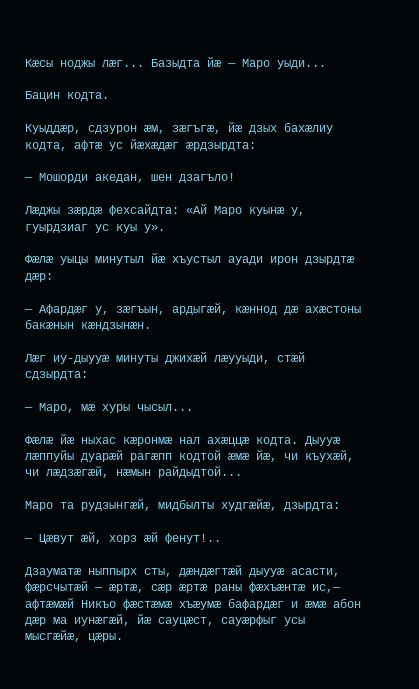Кæсы ноджы лæг... Базыдта йæ — Маро уыди...

Бацин кодта.

Куыддæр, сдзурон æм, зæгъгæ, йæ дзых бахæлиу кодта, афтæ ус йæхæдæг æрдзырдта:

— Мошорди акедан, шен дзагъло!

Лæджы зæрдæ фехсайдта: «Ай Маро куынæ у, гуырдзиаг ус куы у».

Фæлæ уыцы минутыл йæ хъустыл ауади ирон дзырдтæ дæр:

— Афардæг у, зæгъын, ардыгæй, кæннод дæ ахæстоны бакæнын кæндзынæн.

Лæг иу-дыууæ минуты джихæй лæууыди, стæй сдзырдта:

— Маро, мæ хуры чысыл...

Фæлæ йæ ныхас кæронмæ нал ахæццæ кодта. Дыууæ лæппуйы дуарæй рагæпп кодтой æмæ йæ, чи къухæй, чи лæдзæгæй, нæмын райдыдтой...

Маро та рудзынгæй, мидбылты худгæйæ, дзырдта:

— Цæвут æй, хорз æй фенут!..

Дзауматæ ныппырх сты, дæндæгтæй дыууæ асасти, фæрсчытæй — æртæ, сæр æртæ раны фæхъæнтæ ис,— афтæмæй Никъо фæстæмæ хъæумæ бафардæг и æмæ абон дæр ма иунæгæй, йæ сауцæст, сауæрфыг усы мысгæйæ, цæры.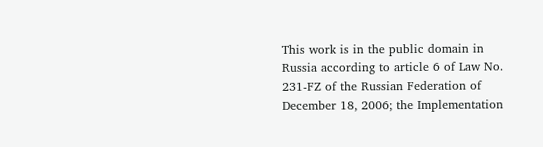This work is in the public domain in Russia according to article 6 of Law No. 231-FZ of the Russian Federation of December 18, 2006; the Implementation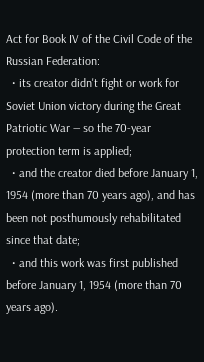Act for Book IV of the Civil Code of the Russian Federation:
  • its creator didn't fight or work for Soviet Union victory during the Great Patriotic War — so the 70-year protection term is applied;
  • and the creator died before January 1, 1954 (more than 70 years ago), and has been not posthumously rehabilitated since that date;
  • and this work was first published before January 1, 1954 (more than 70 years ago).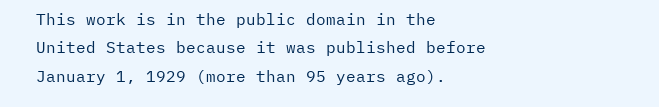This work is in the public domain in the United States because it was published before January 1, 1929 (more than 95 years ago).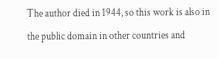The author died in 1944, so this work is also in the public domain in other countries and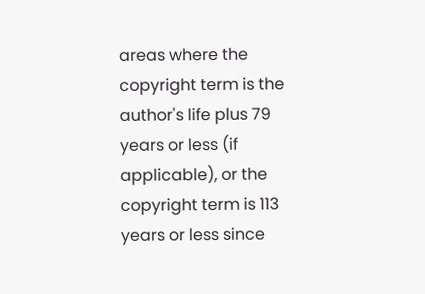areas where the copyright term is the author's life plus 79 years or less (if applicable), or the copyright term is 113 years or less since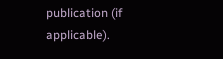publication (if applicable).